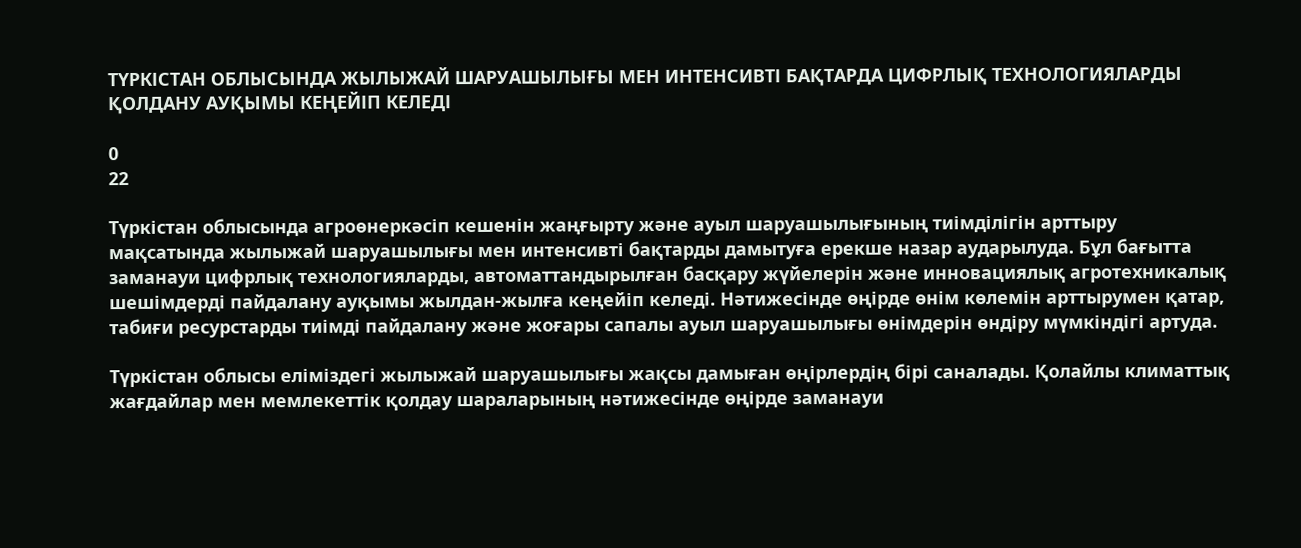ТҮРКІСТАН ОБЛЫСЫНДА ЖЫЛЫЖАЙ ШАРУАШЫЛЫҒЫ МЕН ИНТЕНСИВТІ БАҚТАРДА ЦИФРЛЫҚ ТЕХНОЛОГИЯЛАРДЫ ҚОЛДАНУ АУҚЫМЫ КЕҢЕЙІП КЕЛЕДІ

0
22

Түркістан облысында агроөнеркәсіп кешенін жаңғырту және ауыл шаруашылығының тиімділігін арттыру мақсатында жылыжай шаруашылығы мен интенсивті бақтарды дамытуға ерекше назар аударылуда. Бұл бағытта заманауи цифрлық технологияларды, автоматтандырылған басқару жүйелерін және инновациялық агротехникалық шешімдерді пайдалану ауқымы жылдан-жылға кеңейіп келеді. Нәтижесінде өңірде өнім көлемін арттырумен қатар, табиғи ресурстарды тиімді пайдалану және жоғары сапалы ауыл шаруашылығы өнімдерін өндіру мүмкіндігі артуда.

Түркістан облысы еліміздегі жылыжай шаруашылығы жақсы дамыған өңірлердің бірі саналады. Қолайлы климаттық жағдайлар мен мемлекеттік қолдау шараларының нәтижесінде өңірде заманауи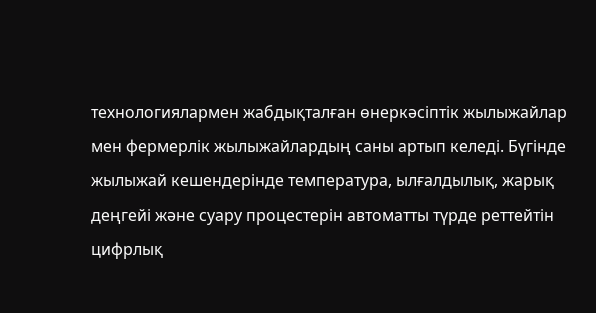технологиялармен жабдықталған өнеркәсіптік жылыжайлар мен фермерлік жылыжайлардың саны артып келеді. Бүгінде жылыжай кешендерінде температура, ылғалдылық, жарық деңгейі және суару процестерін автоматты түрде реттейтін цифрлық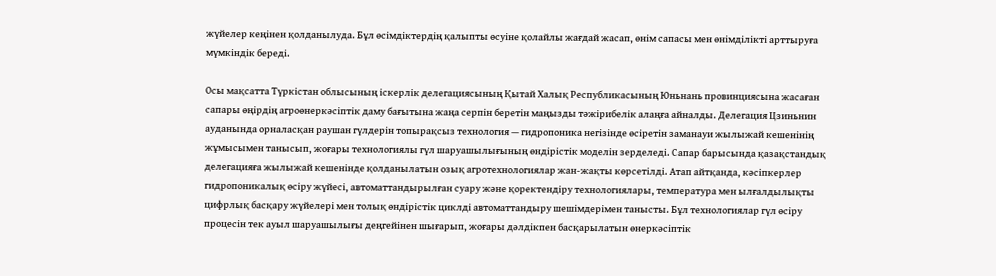жүйелер кеңінен қолданылуда. Бұл өсімдіктердің қалыпты өсуіне қолайлы жағдай жасап, өнім сапасы мен өнімділікті арттыруға мүмкіндік береді.

Осы мақсатта Түркістан облысының іскерлік делегациясының Қытай Халық Республикасының Юньнань провинциясына жасаған сапары өңірдің агроөнеркәсіптік даму бағытына жаңа серпін беретін маңызды тәжірибелік алаңға айналды. Делегация Цзиньнин ауданында орналасқан раушан гүлдерін топырақсыз технология — гидропоника негізінде өсіретін заманауи жылыжай кешенінің жұмысымен танысып, жоғары технологиялы гүл шаруашылығының өндірістік моделін зерделеді. Сапар барысында қазақстандық делегацияға жылыжай кешенінде қолданылатын озық агротехнологиялар жан-жақты көрсетілді. Атап айтқанда, кәсіпкерлер гидропоникалық өсіру жүйесі, автоматтандырылған суару және қоректендіру технологиялары, температура мен ылғалдылықты цифрлық басқару жүйелері мен толық өндірістік циклді автоматтандыру шешімдерімен танысты. Бұл технологиялар гүл өсіру процесін тек ауыл шаруашылығы деңгейінен шығарып, жоғары дәлдікпен басқарылатын өнеркәсіптік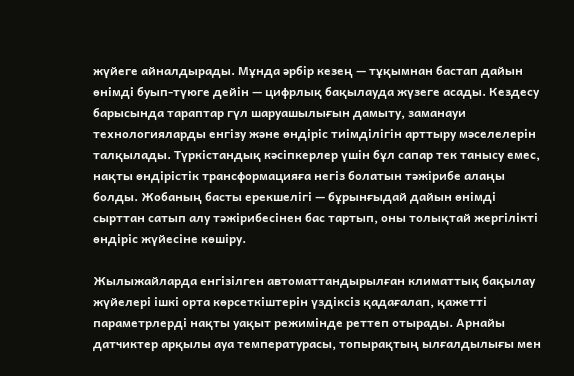жүйеге айналдырады. Мұнда әрбір кезең — тұқымнан бастап дайын өнімді буып-түюге дейін — цифрлық бақылауда жүзеге асады. Кездесу барысында тараптар гүл шаруашылығын дамыту, заманауи технологияларды енгізу және өндіріс тиімділігін арттыру мәселелерін талқылады. Түркістандық кәсіпкерлер үшін бұл сапар тек танысу емес, нақты өндірістік трансформацияға негіз болатын тәжірибе алаңы болды. Жобаның басты ерекшелігі — бұрынғыдай дайын өнімді сырттан сатып алу тәжірибесінен бас тартып, оны толықтай жергілікті өндіріс жүйесіне көшіру.

Жылыжайларда енгізілген автоматтандырылған климаттық бақылау жүйелері ішкі орта көрсеткіштерін үздіксіз қадағалап, қажетті параметрлерді нақты уақыт режимінде реттеп отырады. Арнайы датчиктер арқылы ауа температурасы, топырақтың ылғалдылығы мен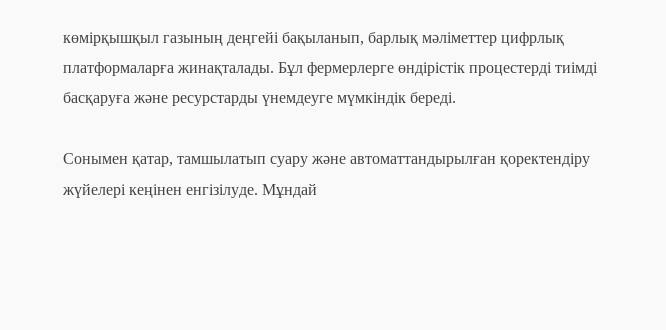көмірқышқыл газының деңгейі бақыланып, барлық мәліметтер цифрлық платформаларға жинақталады. Бұл фермерлерге өндірістік процестерді тиімді басқаруға және ресурстарды үнемдеуге мүмкіндік береді.

Сонымен қатар, тамшылатып суару және автоматтандырылған қоректендіру жүйелері кеңінен енгізілуде. Мұндай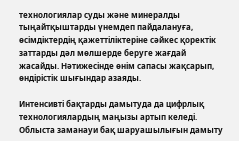технологиялар суды және минералды тыңайтқыштарды үнемдеп пайдалануға, өсімдіктердің қажеттіліктеріне сәйкес қоректік заттарды дәл мөлшерде беруге жағдай жасайды. Нәтижесінде өнім сапасы жақсарып, өндірістік шығындар азаяды.

Интенсивті бақтарды дамытуда да цифрлық технологиялардың маңызы артып келеді. Облыста заманауи бақ шаруашылығын дамыту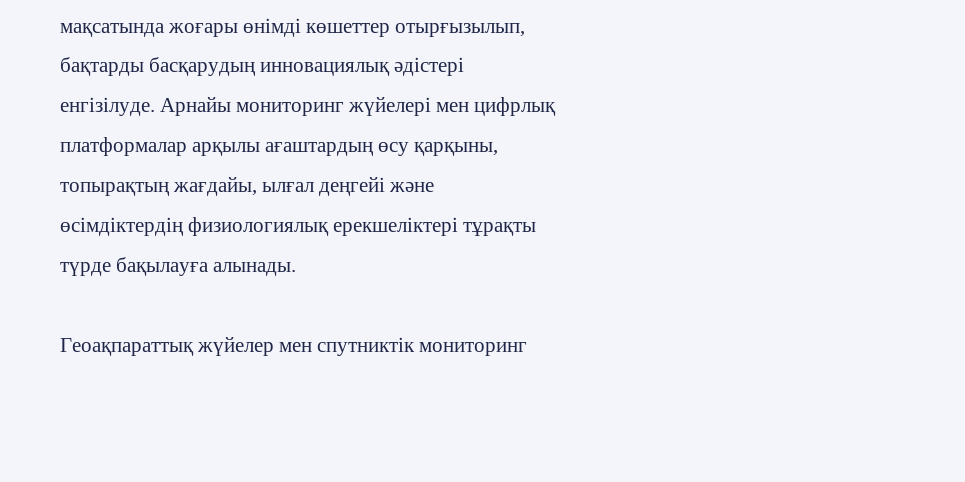мақсатында жоғары өнімді көшеттер отырғызылып, бақтарды басқарудың инновациялық әдістері енгізілуде. Арнайы мониторинг жүйелері мен цифрлық платформалар арқылы ағаштардың өсу қарқыны, топырақтың жағдайы, ылғал деңгейі және өсімдіктердің физиологиялық ерекшеліктері тұрақты түрде бақылауға алынады.

Геоақпараттық жүйелер мен спутниктік мониторинг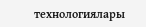технологиялары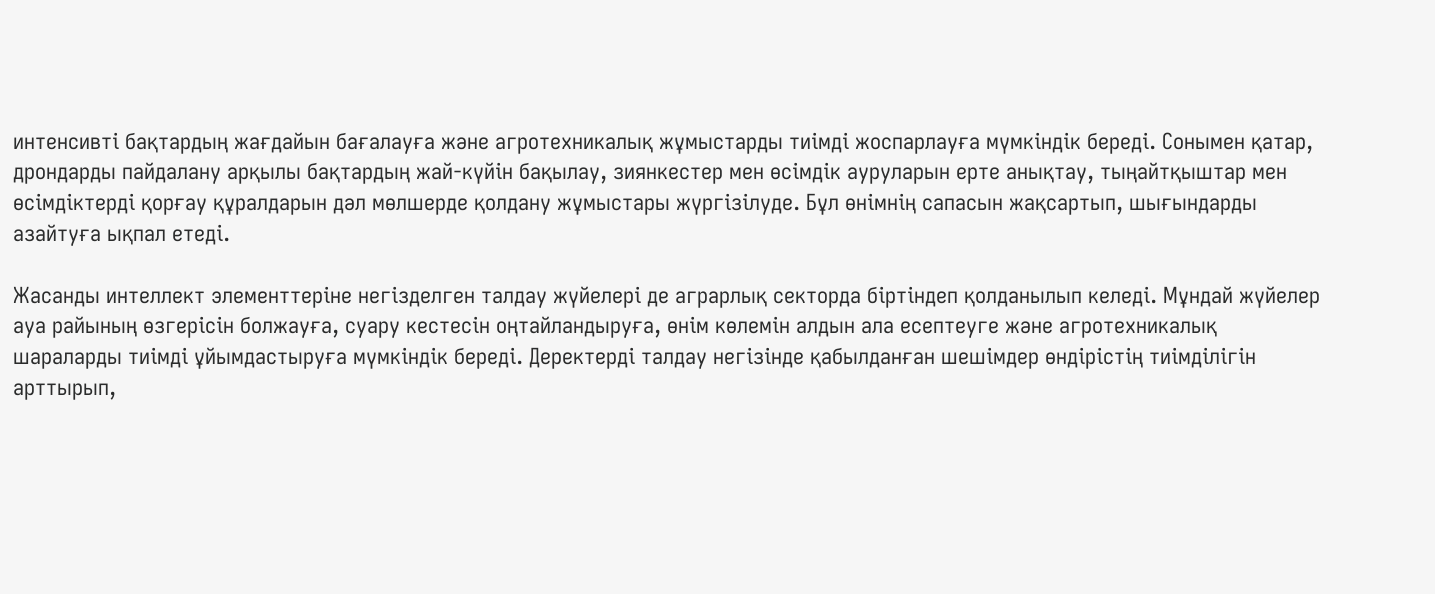интенсивті бақтардың жағдайын бағалауға және агротехникалық жұмыстарды тиімді жоспарлауға мүмкіндік береді. Сонымен қатар, дрондарды пайдалану арқылы бақтардың жай-күйін бақылау, зиянкестер мен өсімдік ауруларын ерте анықтау, тыңайтқыштар мен өсімдіктерді қорғау құралдарын дәл мөлшерде қолдану жұмыстары жүргізілуде. Бұл өнімнің сапасын жақсартып, шығындарды азайтуға ықпал етеді.

Жасанды интеллект элементтеріне негізделген талдау жүйелері де аграрлық секторда біртіндеп қолданылып келеді. Мұндай жүйелер ауа райының өзгерісін болжауға, суару кестесін оңтайландыруға, өнім көлемін алдын ала есептеуге және агротехникалық шараларды тиімді ұйымдастыруға мүмкіндік береді. Деректерді талдау негізінде қабылданған шешімдер өндірістің тиімділігін арттырып,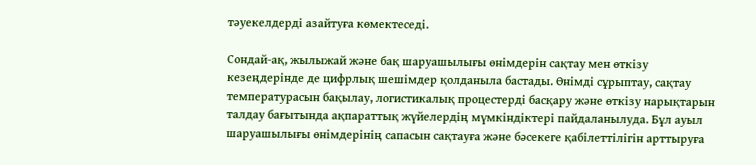тәуекелдерді азайтуға көмектеседі.

Сондай-ақ, жылыжай және бақ шаруашылығы өнімдерін сақтау мен өткізу кезеңдерінде де цифрлық шешімдер қолданыла бастады. Өнімді сұрыптау, сақтау температурасын бақылау, логистикалық процестерді басқару және өткізу нарықтарын талдау бағытында ақпараттық жүйелердің мүмкіндіктері пайдаланылуда. Бұл ауыл шаруашылығы өнімдерінің сапасын сақтауға және бәсекеге қабілеттілігін арттыруға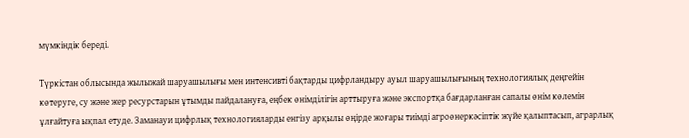мүмкіндік береді.

Түркістан облысында жылыжай шаруашылығы мен интенсивті бақтарды цифрландыру ауыл шаруашылығының технологиялық деңгейін көтеруге, су және жер ресурстарын ұтымды пайдалануға, еңбек өнімділігін арттыруға және экспортқа бағдарланған сапалы өнім көлемін ұлғайтуға ықпал етуде. Заманауи цифрлық технологияларды енгізу арқылы өңірде жоғары тиімді агроөнеркәсіптік жүйе қалыптасып, аграрлық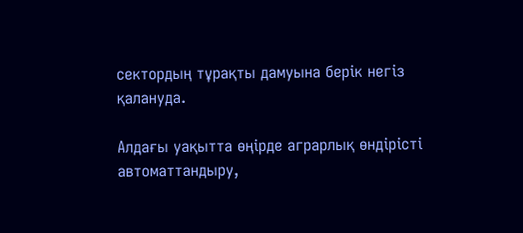сектордың тұрақты дамуына берік негіз қалануда.

Алдағы уақытта өңірде аграрлық өндірісті автоматтандыру,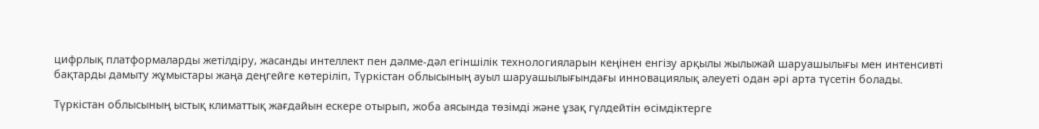цифрлық платформаларды жетілдіру, жасанды интеллект пен дәлме-дәл егіншілік технологияларын кеңінен енгізу арқылы жылыжай шаруашылығы мен интенсивті бақтарды дамыту жұмыстары жаңа деңгейге көтеріліп, Түркістан облысының ауыл шаруашылығындағы инновациялық әлеуеті одан әрі арта түсетін болады.

Түркістан облысының ыстық климаттық жағдайын ескере отырып, жоба аясында төзімді және ұзақ гүлдейтін өсімдіктерге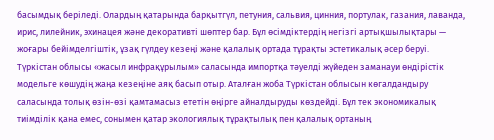басымдық беріледі. Олардың қатарында барқытгүл, петуния, сальвия, цинния, портулак, газания, лаванда, ирис, лилейник, эхинацея және декоративті шөптер бар. Бұл өсімдіктердің негізгі артықшылықтары — жоғары бейімделгіштік, ұзақ гүлдеу кезеңі және қалалық ортада тұрақты эстетикалық әсер беруі.  Түркістан облысы «жасыл инфрақұрылым» саласында импортқа тәуелді жүйеден заманауи өндірістік модельге көшудің жаңа кезеңіне аяқ басып отыр. Аталған жоба Түркістан облысын көгалдандыру саласында толық өзін-өзі қамтамасыз ететін өңірге айналдыруды көздейді. Бұл тек экономикалық тиімділік қана емес, сонымен қатар экологиялық тұрақтылық пен қалалық ортаның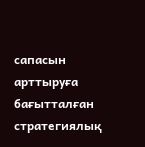сапасын арттыруға бағытталған стратегиялық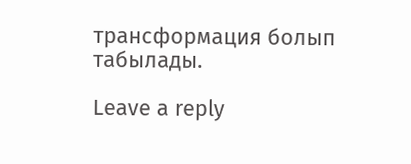трансформация болып табылады.

Leave a reply